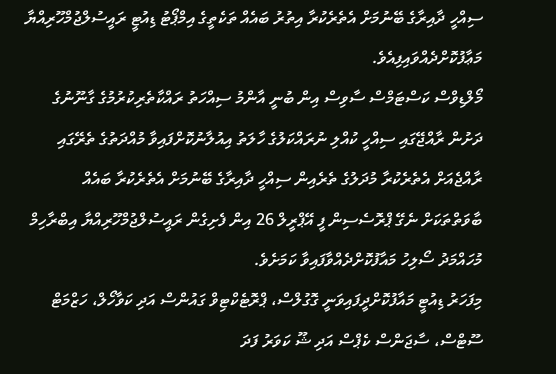ސިއްހީ ދާއިރާގެ ބޭނުމަށް އެތެރެކުރާ އިތުރު ބައެއް ތަކެތީގެ އިމްޕޯޓު ޑިއުޓީ ރައީސުލްޖުމްހޫރިއްޔާ މަޢާފުކޮށްދެއްވައިފިއެވެ.
މޯލްޑިވްސް ކަސްޓަމްސް ސާވިސް އިން ބުނީ އާންމު ސިއްހަތު ރައްކާތެރިކުރުމުގެ ގާނޫނުގެ ދަށުން ރާއްޖޭގައި ސިއްހީ ކުއްލި ނުރައްކަލުގެ ހާލަތު އިއުލާނުކޮށްފައިވާ މުއްދަތުގެ ތެރޭގައި ރާއްޖެއަށް އެތެރެކުރާ މުދަލުގެ ތެރެއިން ސިއްހީ ދާއިރާގެ ބޭނުމަށް އެތެރެކުރާ ބައެއް ބާވަތްތަކަށް ނެގޭ ޕްރޮސެސިން ފީ އޭޕްރީލް 26 އިން ފެށިގެން ރައީސުލްޖުމްހޫރިއްޔާ އިބްރާހިމް މުހައްމަދު ސޯލިހު މައާފުކޮށްދެއްވާފައިވާ ކަމަށެވެ.
މިފަހަރު ޑިއުޓީ މައާފުކޮށްދީފައިވަނީ ގޮގުލްސް، ޕްރޮޓެކްޓިވް ގައުންސް އަދި ކަވާހޯލް، ހަޒްމަޓް ސޫޓްސް، ސާޖަންސް ކެޕްސް އަދި ޝޫ ކަވަރު ފަދަ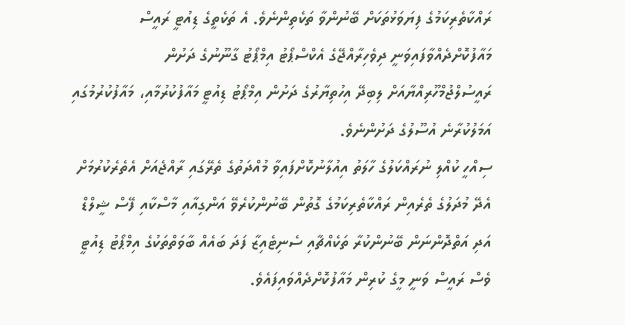ރައްކާތެރިކަމުގެ ފިޔަވަޅުތަކަށް ބޭނުންވާ ތަކެތިންނެވެ. އެ ތަކެތީގެ ޑިއުޓީ ރައީސް މައާފުކޮށްދެއްވާފައިވަނީ ދިވެހިރާއްޖޭގެ އެކްސްޕޯޓު އިމްޕޯޓު ގާނޫނުގެ ދަށުން ރައީސުލްޖުމްހޫރިއްޔާއަށް ލިބިދޭ އިހުތިޔާރުގެ ދަށުން އިމްޕޯޓު ޑިއުޓީ މައާފުކުރުމާއި، މައާފުކުރުމުގައި އަމަލުކުރާނެ އުސޫލުގެ ދަށުންނެވެ.
ސިއްހީ ކުއްލި ނުރައްކަލުގެ ހާލަތު އިއުލާނުކޮށްފައިވާ މުއްދަތުގެ ތެރޭގައި ރާއްޖެއަށް އެތެރެކުރުމަށް އެދޭ މުދަލުގެ ތެރެއިން ރައްކާތެރިކަމުގެ ގޮތުން ބޭނުންކުރެވޭ އަންގިއާއި މާސްކާއި ފޭސް ޝީލްޑް އަދި އަތްދޮންނަން ބޭނުންކުރާ ތަކެއްޗާއި ސެނިޓެއިޒާ ފަދަ ބައެއް ބާވަތްތަކުގެ އިމްޕޯޓު ޑިއުޓީ ވެސް ރައީސް ވަނީ މީގެ ކުރިން މައާފުކޮށްދެއްވައިފައެވެ.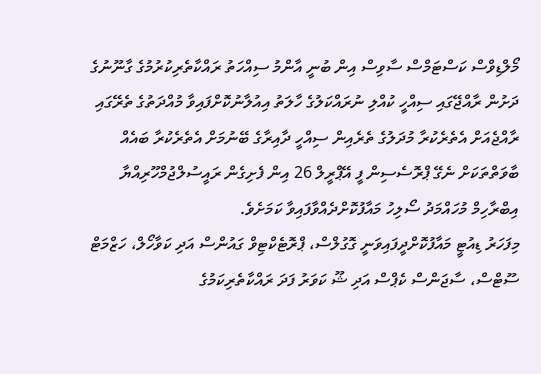މޯލްޑިވްސް ކަސްޓަމްސް ސާވިސް އިން ބުނީ އާންމު ސިއްހަތު ރައްކާތެރިކުރުމުގެ ގާނޫނުގެ ދަށުން ރާއްޖޭގައި ސިއްހީ ކުއްލި ނުރައްކަލުގެ ހާލަތު އިއުލާނުކޮށްފައިވާ މުއްދަތުގެ ތެރޭގައި ރާއްޖެއަށް އެތެރެކުރާ މުދަލުގެ ތެރެއިން ސިއްހީ ދާއިރާގެ ބޭނުމަށް އެތެރެކުރާ ބައެއް ބާވަތްތަކަށް ނެގޭ ޕްރޮސެސިން ފީ އޭޕްރީލް 26 އިން ފެށިގެން ރައީސުލްޖުމްހޫރިއްޔާ އިބްރާހިމް މުހައްމަދު ސޯލިހު މައާފުކޮށްދެއްވާފައިވާ ކަމަށެވެ.
މިފަހަރު ޑިއުޓީ މައާފުކޮށްދީފައިވަނީ ގޮގުލްސް، ޕްރޮޓެކްޓިވް ގައުންސް އަދި ކަވާހޯލް، ހަޒްމަޓް ސޫޓްސް، ސާޖަންސް ކެޕްސް އަދި ޝޫ ކަވަރު ފަދަ ރައްކާތެރިކަމުގެ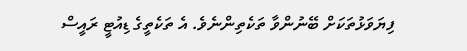ފިޔަވަޅުތަކަށް ބޭނުންވާ ތަކެތިންނެވެ. އެ ތަކެތީގެ ޑިއުޓީ ރައީސް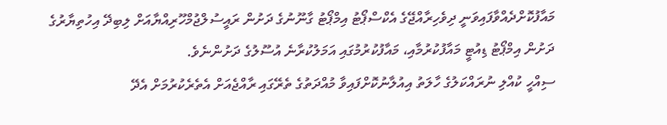މައާފުކޮށްދެއްވާފައިވަނީ ދިވެހިރާއްޖޭގެ އެކްސްޕޯޓު އިމްޕޯޓު ގާނޫނުގެ ދަށުން ރައީސުލްޖުމްހޫރިއްޔާއަށް ލިބިދޭ އިހުތިޔާރުގެ ދަށުން އިމްޕޯޓު ޑިއުޓީ މައާފުކުރުމާއި، މައާފުކުރުމުގައި އަމަލުކުރާނެ އުސޫލުގެ ދަށުންނެވެ.
ސިއްހީ ކުއްލި ނުރައްކަލުގެ ހާލަތު އިއުލާނުކޮށްފައިވާ މުއްދަތުގެ ތެރޭގައި ރާއްޖެއަށް އެތެރެކުރުމަށް އެދޭ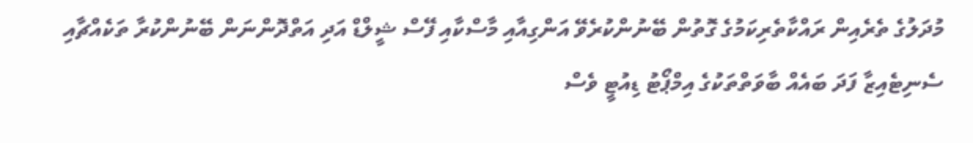މުދަލުގެ ތެރެއިން ރައްކާތެރިކަމުގެ ގޮތުން ބޭނުންކުރެވޭ އަންގިއާއި މާސްކާއި ފޭސް ޝީލްޑް އަދި އަތްދޮންނަން ބޭނުންކުރާ ތަކެއްޗާއި ސެނިޓެއިޒާ ފަދަ ބައެއް ބާވަތްތަކުގެ އިމްޕޯޓު ޑިއުޓީ ވެސް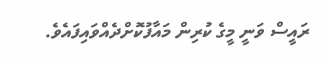ރައީސް ވަނީ މީގެ ކުރިން މައާފުކޮށްދެއްވައިފައެވެ.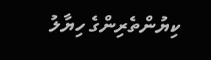ކިޔުންތެރިންގެ ހިޔާލު